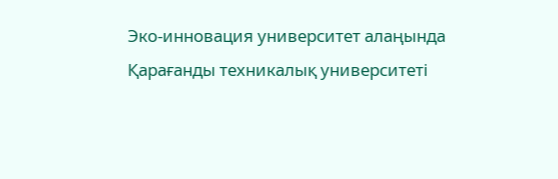Эко-инновация университет алаңында
Қарағанды техникалық университеті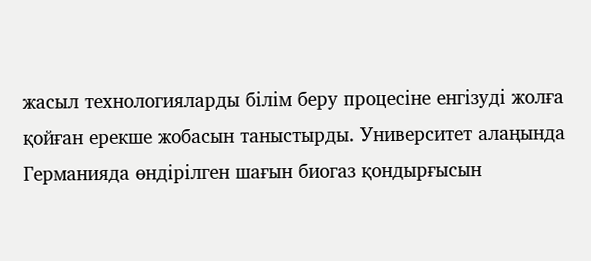жасыл технологияларды білім беру процесіне енгізуді жолға қойған ерекше жобасын таныстырды. Университет алаңында Германияда өндірілген шағын биогаз қондырғысын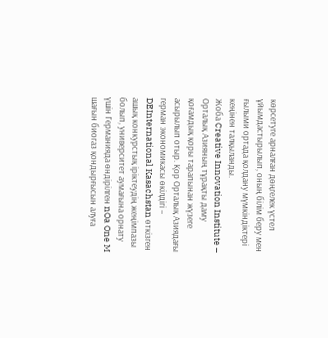көрсетуге арналған дөңгелек үстел ұйымдастырылып, оның білім беру мен ғылыми ортада қолдану мүмкіндіктері кеңінен талқыланды.
Жоба Creative Innovation Institute – Орталық Азияның тұрақты даму қоғамдық қоры тарапынан жүзеге асырылып отыр. Қор Орталық Азиядағы герман экономикасы өкілдігі – DEInternational Kasachstan өткізген ашық конкурстық іріктеудің жеңімпазы болып, университет аумағына орнату үшін Германияда өндірілген nOa One M шағын биогаз қондырғысын алуға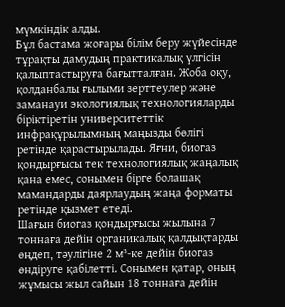мүмкіндік алды.
Бұл бастама жоғары білім беру жүйесінде тұрақты дамудың практикалық үлгісін қалыптастыруға бағытталған. Жоба оқу, қолданбалы ғылыми зерттеулер және заманауи экологиялық технологияларды біріктіретін университеттік инфрақұрылымның маңызды бөлігі ретінде қарастырылады. Яғни, биогаз қондырғысы тек технологиялық жаңалық қана емес, сонымен бірге болашақ мамандарды даярлаудың жаңа форматы ретінде қызмет етеді.
Шағын биогаз қондырғысы жылына 7 тоннаға дейін органикалық қалдықтарды өңдеп, тәулігіне 2 м³-ке дейін биогаз өндіруге қабілетті. Сонымен қатар, оның жұмысы жыл сайын 18 тоннаға дейін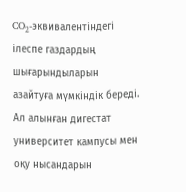CO₂-эквивалентіндегі ілеспе газдардың шығарындыларын азайтуға мүмкіндік береді. Ал алынған дигестат университет кампусы мен оқу нысандарын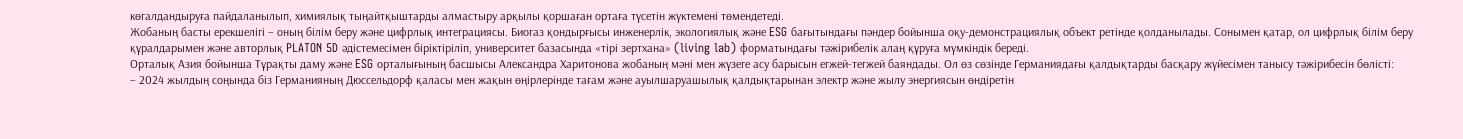көгалдандыруға пайдаланылып, химиялық тыңайтқыштарды алмастыру арқылы қоршаған ортаға түсетін жүктемені төмендетеді.
Жобаның басты ерекшелігі – оның білім беру және цифрлық интеграциясы. Биогаз қондырғысы инженерлік, экологиялық және ESG бағытындағы пәндер бойынша оқу-демонстрациялық объект ретінде қолданылады. Сонымен қатар, ол цифрлық білім беру құралдарымен және авторлық PLATON 5D әдістемесімен біріктіріліп, университет базасында «тірі зертхана» (living lab) форматындағы тәжірибелік алаң құруға мүмкіндік береді.
Орталық Азия бойынша Тұрақты даму және ESG орталығының басшысы Александра Харитонова жобаның мәні мен жүзеге асу барысын егжей-тегжей баяндады. Ол өз сөзінде Германиядағы қалдықтарды басқару жүйесімен танысу тәжірибесін бөлісті:
– 2024 жылдың соңында біз Германияның Дюссельдорф қаласы мен жақын өңірлерінде тағам және ауылшаруашылық қалдықтарынан электр және жылу энергиясын өндіретін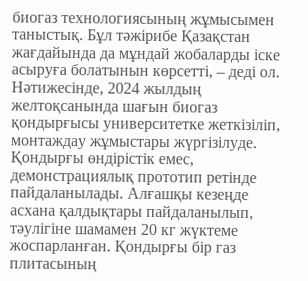биогаз технологиясының жұмысымен таныстық. Бұл тәжірибе Қазақстан жағдайында да мұндай жобаларды іске асыруға болатынын көрсетті, – деді ол.
Нәтижесінде, 2024 жылдың желтоқсанында шағын биогаз қондырғысы университетке жеткізіліп, монтаждау жұмыстары жүргізілуде. Қондырғы өндірістік емес, демонстрациялық прототип ретінде пайдаланылады. Алғашқы кезеңде асхана қалдықтары пайдаланылып, тәулігіне шамамен 20 кг жүктеме жоспарланған. Қондырғы бір газ плитасының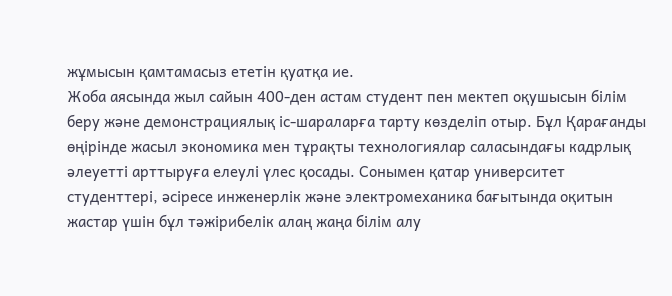жұмысын қамтамасыз ететін қуатқа ие.
Жоба аясында жыл сайын 400-ден астам студент пен мектеп оқушысын білім беру және демонстрациялық іс-шараларға тарту көзделіп отыр. Бұл Қарағанды өңірінде жасыл экономика мен тұрақты технологиялар саласындағы кадрлық әлеуетті арттыруға елеулі үлес қосады. Сонымен қатар университет студенттері, әсіресе инженерлік және электромеханика бағытында оқитын жастар үшін бұл тәжірибелік алаң жаңа білім алу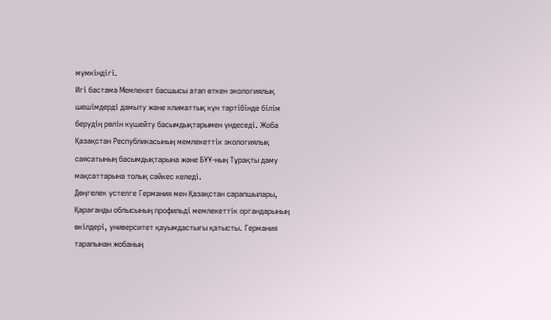мүмкіндігі.
Игі бастама Мемлекет басшысы атап өткен экологиялық шешімдерді дамыту және климаттық күн тәртібінде білім берудің рөлін күшейту басымдықтарымен үндеседі. Жоба Қазақстан Республикасының мемлекеттік экологиялық саясатының басымдықтарына және БҰҰ-ның Тұрақты даму мақсаттарына толық сәйкес келеді.
Дөңгелек үстелге Германия мен Қазақстан сарапшылары, Қарағанды облысының профильді мемлекеттік органдарының өкілдері, университет қауымдастығы қатысты. Германия тарапынан жобаның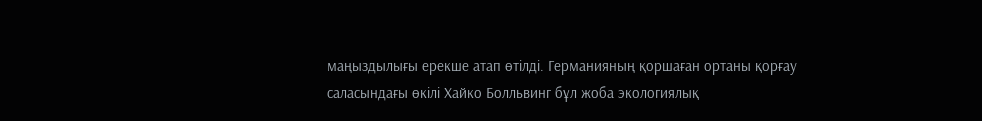маңыздылығы ерекше атап өтілді. Германияның қоршаған ортаны қорғау саласындағы өкілі Хайко Болльвинг бұл жоба экологиялық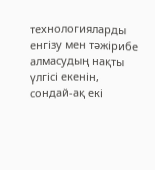технологияларды енгізу мен тәжірибе алмасудың нақты үлгісі екенін, сондай-ақ екі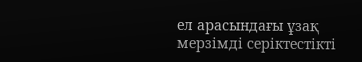ел арасындағы ұзақ мерзімді серіктестікті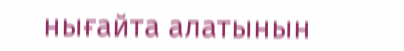нығайта алатынын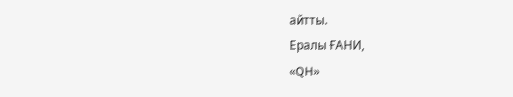айтты.
Ералы ҒАНИ,
«QH»